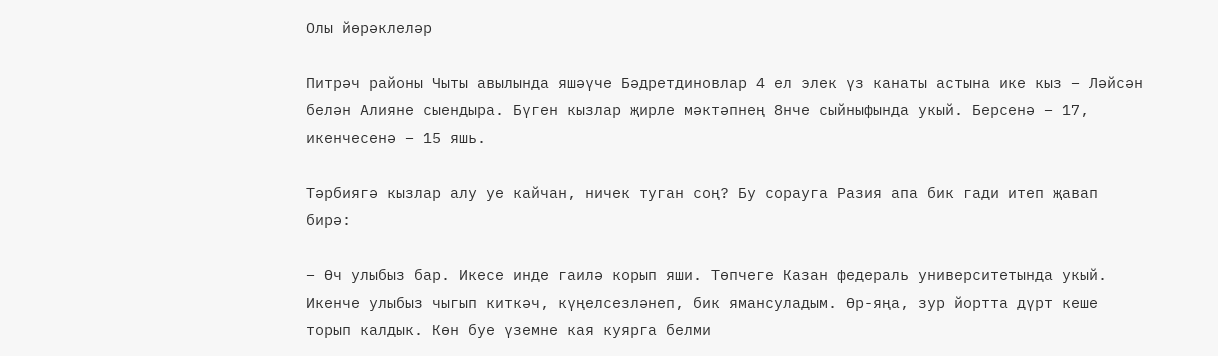Олы йөрәклеләр

Питрәч районы Чыты авылында яшәүче Бәдретдиновлар 4 ел элек үз канаты астына ике кыз – Ләйсән белән Алияне сыендыра. Бүген кызлар җирле мәктәпнең 8нче сыйныфында укый. Берсенә – 17, икенчесенә – 15 яшь.

Тәрбиягә кызлар алу уе кайчан, ничек туган соң? Бу сорауга Разия апа бик гади итеп җавап бирә:

– Өч улыбыз бар. Икесе инде гаилә корып яши. Төпчеге Казан федераль университетында укый. Икенче улыбыз чыгып киткәч, күңелсезләнеп, бик ямансуладым. Өр-яңа, зур йортта дүрт кеше торып калдык. Көн буе үземне кая куярга белми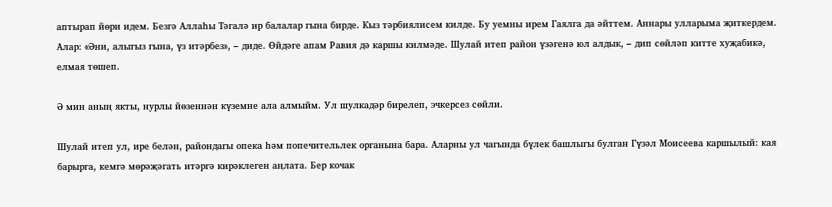аптырап йөри идем. Безгә Аллаһы Тәгалә ир балалар гына бирде. Кыз тәрбиялисем килде. Бу уемны ирем Гаялга да әйттем. Аннары улларыма җиткердем. Алар: «Әни, алыгыз гына, үз итәрбез», – диде. Өйдәге апам Равия дә каршы килмәде. Шулай итеп район үзәгенә юл алдык, – дип сөйләп китте хуҗабикә, елмая төшеп.

Ә мин аның якты, нурлы йөзеннән күземне ала алмыйм. Ул шулкадәр бирелеп, эчкерсез сөйли.

Шулай итеп ул, ире белән, райондагы опека һәм попечительлек органына бара. Аларны ул чагында бүлек башлыгы булган Гүзәл Моисеева каршылый: кая барырга, кемгә мөрәҗәгать итәргә кирәклеген аңлата. Бер кочак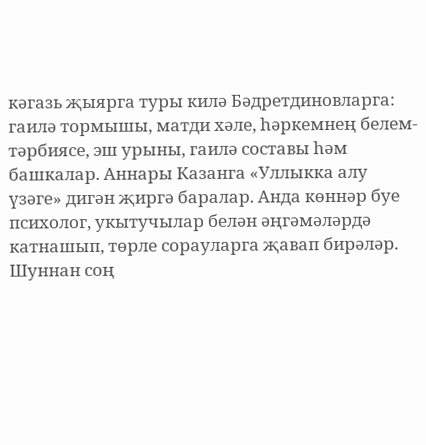кәгазь җыярга туры килә Бәдретдиновларга: гаилә тормышы, матди хәле, һәркемнең белем-тәрбиясе, эш урыны, гаилә составы һәм башкалар. Аннары Казанга «Уллыкка алу үзәге» дигән җиргә баралар. Анда көннәр буе психолог, укытучылар белән әңгәмәләрдә катнашып, төрле сорауларга җавап бирәләр. Шуннан соң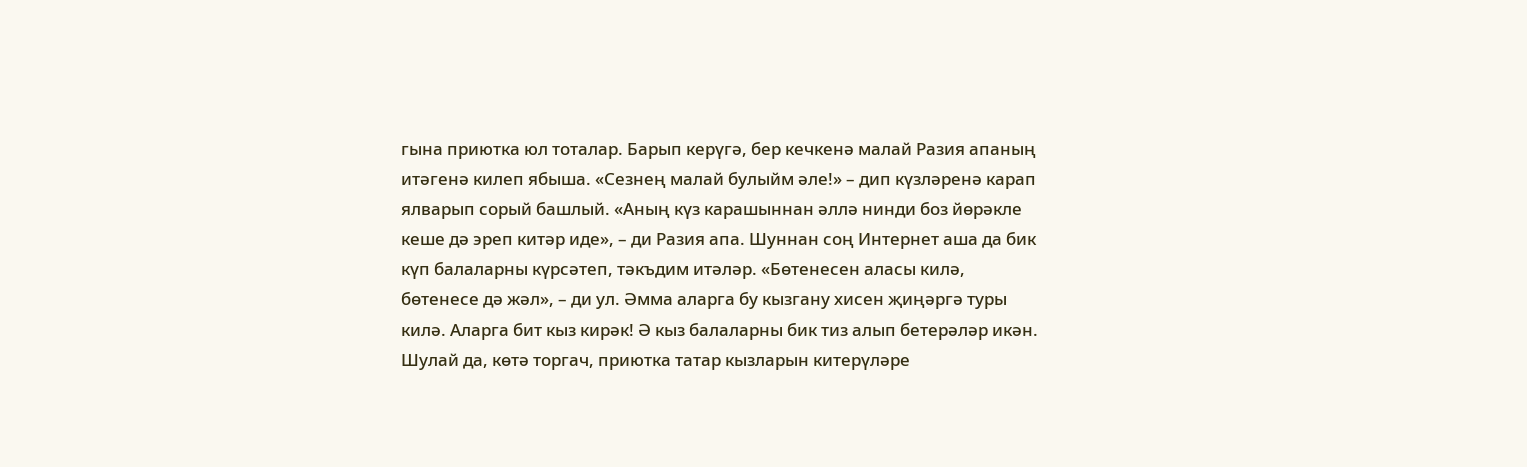гына приютка юл тоталар. Барып керүгә, бер кечкенә малай Разия апаның итәгенә килеп ябыша. «Сезнең малай булыйм әле!» – дип күзләренә карап ялварып сорый башлый. «Аның күз карашыннан әллә нинди боз йөрәкле кеше дә эреп китәр иде», – ди Разия апа. Шуннан соң Интернет аша да бик күп балаларны күрсәтеп, тәкъдим итәләр. «Бөтенесен аласы килә, бөтенесе дә жәл», – ди ул. Әмма аларга бу кызгану хисен җиңәргә туры килә. Аларга бит кыз кирәк! Ә кыз балаларны бик тиз алып бетерәләр икән. Шулай да, көтә торгач, приютка татар кызларын китерүләре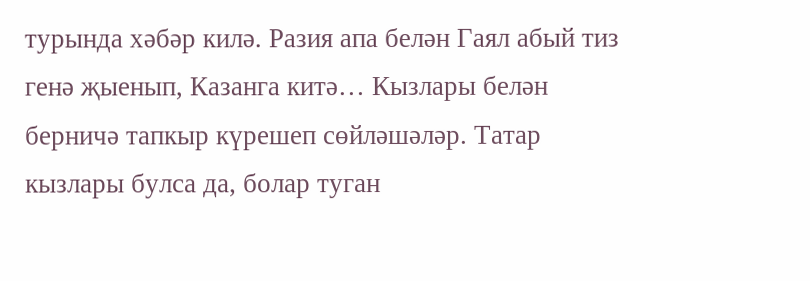турында хәбәр килә. Разия апа белән Гаял абый тиз генә җыенып, Казанга китә… Кызлары белән берничә тапкыр күрешеп сөйләшәләр. Татар кызлары булса да, болар туган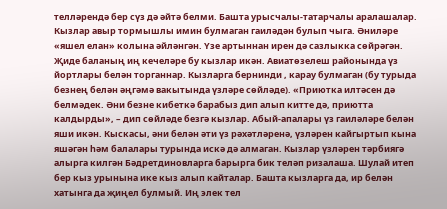телләрендә бер сүз дә әйтә белми. Башта урысчалы-татарчалы аралашалар. Кызлар авыр тормышлы имин булмаган гаиләдән булып чыга. Әниләре «яшел елан» колына әйләнгән. Үзе артыннан ирен дә сазлыкка сөйрәгән. Җиде баланың иң кечеләре бу кызлар икән. Авиатөзелеш районында үз йортлары белән торганнар. Кызларга бернинди , карау булмаган (бу турыда безнең белән әңгәмә вакытында үзләре сөйләде). «Приютка илтәсен дә белмәдек. Әни безне кибеткә барабыз дип алып китте дә, приютта калдырды», – дип сөйләде безгә кызлар. Абый-апалары үз гаиләләре белән яши икән. Кыскасы, әни белән әти үз рәхәтләренә, үзләрен кайгыртып кына яшәгән һәм балалары турында искә дә алмаган. Кызлар үзләрен тәрбиягә алырга килгән Бәдретдиновларга барырга бик теләп ризалаша. Шулай итеп бер кыз урынына ике кыз алып кайталар. Башта кызларга да, ир белән хатынга да җиңел булмый. Иң элек тел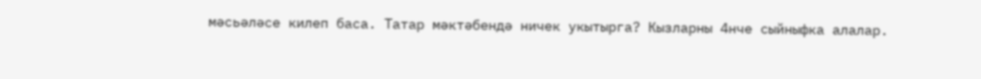мәсьәләсе килеп баса. Татар мәктәбендә ничек укытырга? Кызларны 4нче сыйныфка алалар.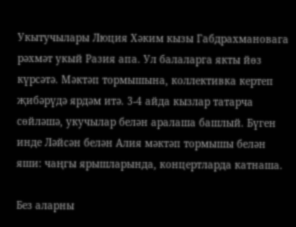Укытучылары Люция Хәким кызы Габдрахмановага рәхмәт укый Разия апа. Ул балаларга якты йөз күрсәтә. Мәктәп тормышына, коллективка кертеп җибәрүдә ярдәм итә. 3-4 айда кызлар татарча сөйләшә, укучылар белән аралаша башлый. Бүген инде Ләйсән белән Алия мәктәп тормышы белән яши: чаңгы ярышларында, концертларда катнаша.

Без аларны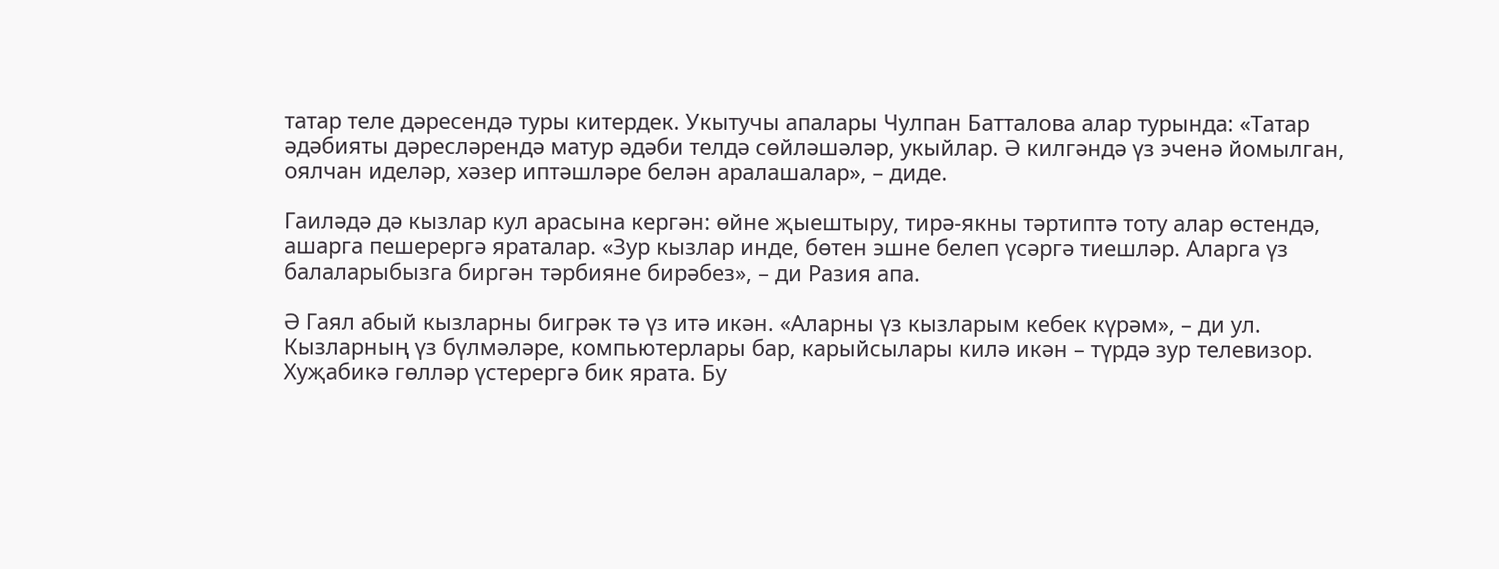татар теле дәресендә туры китердек. Укытучы апалары Чулпан Батталова алар турында: «Татар әдәбияты дәресләрендә матур әдәби телдә сөйләшәләр, укыйлар. Ә килгәндә үз эченә йомылган, оялчан иделәр, хәзер иптәшләре белән аралашалар», – диде.

Гаиләдә дә кызлар кул арасына кергән: өйне җыештыру, тирә-якны тәртиптә тоту алар өстендә, ашарга пешерергә яраталар. «Зур кызлар инде, бөтен эшне белеп үсәргә тиешләр. Аларга үз балаларыбызга биргән тәрбияне бирәбез», – ди Разия апа.

Ә Гаял абый кызларны бигрәк тә үз итә икән. «Аларны үз кызларым кебек күрәм», – ди ул. Кызларның үз бүлмәләре, компьютерлары бар, карыйсылары килә икән – түрдә зур телевизор. Хуҗабикә гөлләр үстерергә бик ярата. Бу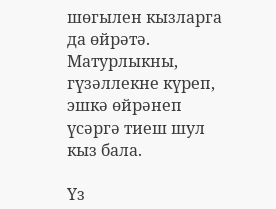шөгылен кызларга да өйрәтә. Матурлыкны, гүзәллекне күреп, эшкә өйрәнеп үсәргә тиеш шул кыз бала.

Үз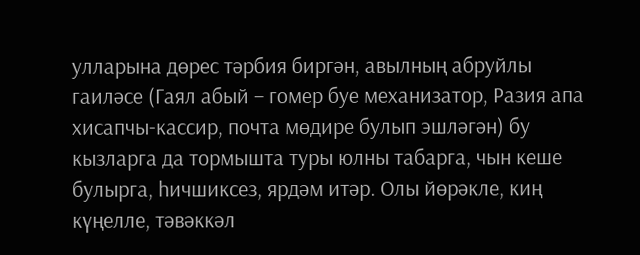улларына дөрес тәрбия биргән, авылның абруйлы гаиләсе (Гаял абый – гомер буе механизатор, Разия апа хисапчы-кассир, почта мөдире булып эшләгән) бу кызларга да тормышта туры юлны табарга, чын кеше булырга, һичшиксез, ярдәм итәр. Олы йөрәкле, киң күңелле, тәвәккәл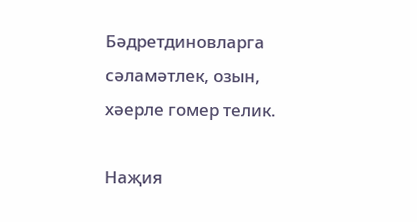Бәдретдиновларга сәламәтлек, озын, хәерле гомер телик.

Наҗия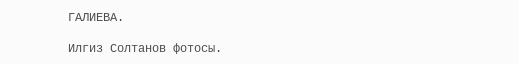ГАЛИЕВА.

Илгиз Солтанов фотосы.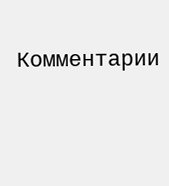Комментарии